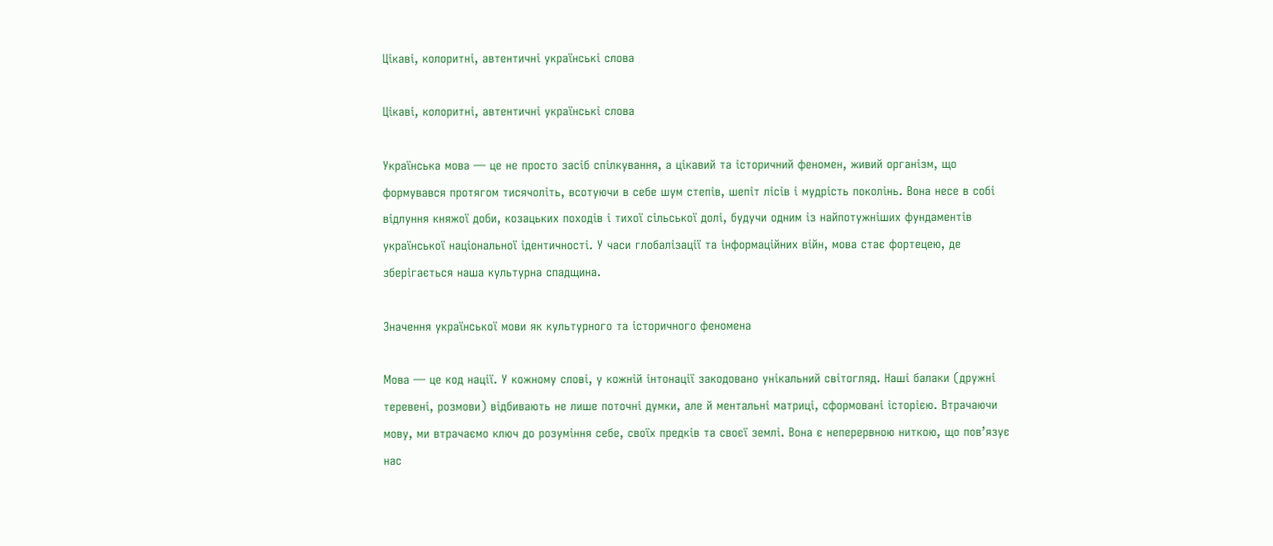Цікаві, колоритні, автентичні українські слова

Цікаві, колоритні, автентичні українські слова

Українська мова — це не просто засіб спілкування, а цікавий та історичний феномен, живий організм, що формувався протягом тисячоліть, всотуючи в себе шум степів, шепіт лісів і мудрість поколінь. Вона несе в собі відлуння княжої доби, козацьких походів і тихої сільської долі, будучи одним із найпотужніших фундаментів української національної ідентичності. У часи глобалізації та інформаційних війн, мова стає фортецею, де зберігається наша культурна спадщина.

Значення української мови як культурного та історичного феномена

Мова — це код нації. У кожному слові, у кожній інтонації закодовано унікальний світогляд. Наші балаки (дружні теревені, розмови) відбивають не лише поточні думки, але й ментальні матриці, сформовані історією. Втрачаючи мову, ми втрачаємо ключ до розуміння себе, своїх предків та своєї землі. Вона є неперервною ниткою, що пов’язує нас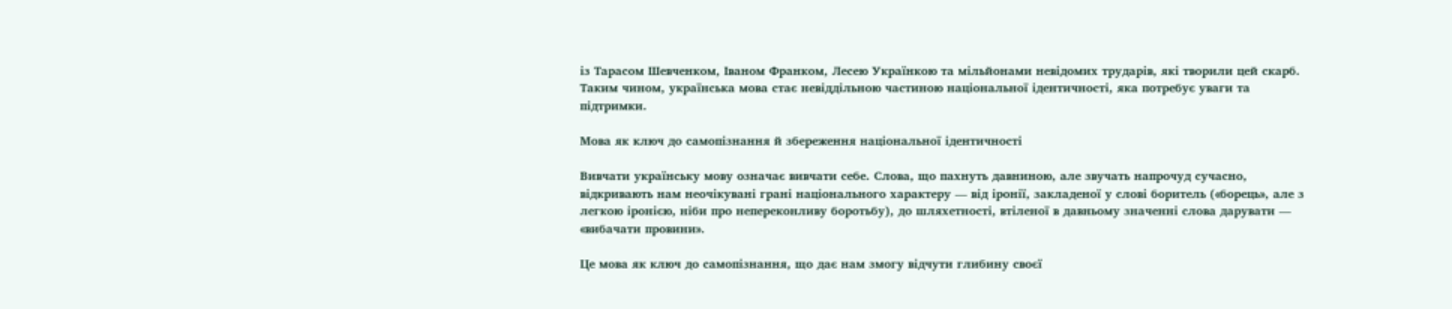із Тарасом Шевченком, Іваном Франком, Лесею Українкою та мільйонами невідомих трударів, які творили цей скарб. Таким чином, українська мова стає невіддільною частиною національної ідентичності, яка потребує уваги та підтримки.

Мова як ключ до самопізнання й збереження національної ідентичності

Вивчати українську мову означає вивчати себе. Слова, що пахнуть давниною, але звучать напрочуд сучасно, відкривають нам неочікувані грані національного характеру — від іронії, закладеної у слові боритель («борець», але з легкою іронією, ніби про непереконливу боротьбу), до шляхетності, втіленої в давньому значенні слова дарувати — «вибачати провини».

Це мова як ключ до самопізнання, що дає нам змогу відчути глибину своєї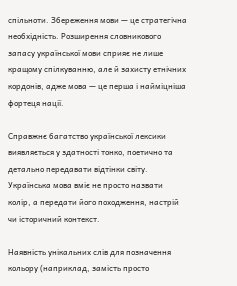спільноти. Збереження мови — це стратегічна необхідність. Розширення словникового запасу української мови сприяє не лише кращому спілкуванню, але й захисту етнічних кордонів, адже мова — це перша і найміцніша фортеця нації.

Справжнє багатство української лексики виявляється у здатності тонко, поетично та детально передавати відтінки світу. Українська мова вміє не просто назвати колір, а передати його походження, настрій чи історичний контекст.

Наявність унікальних слів для позначення кольору (наприклад, замість просто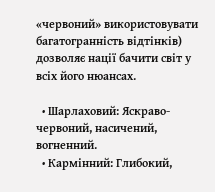«червоний» використовувати багатогранність відтінків) дозволяє нації бачити світ у всіх його нюансах.

  • Шарлаховий: Яскраво-червоний, насичений, вогненний.
  • Кармінний: Глибокий,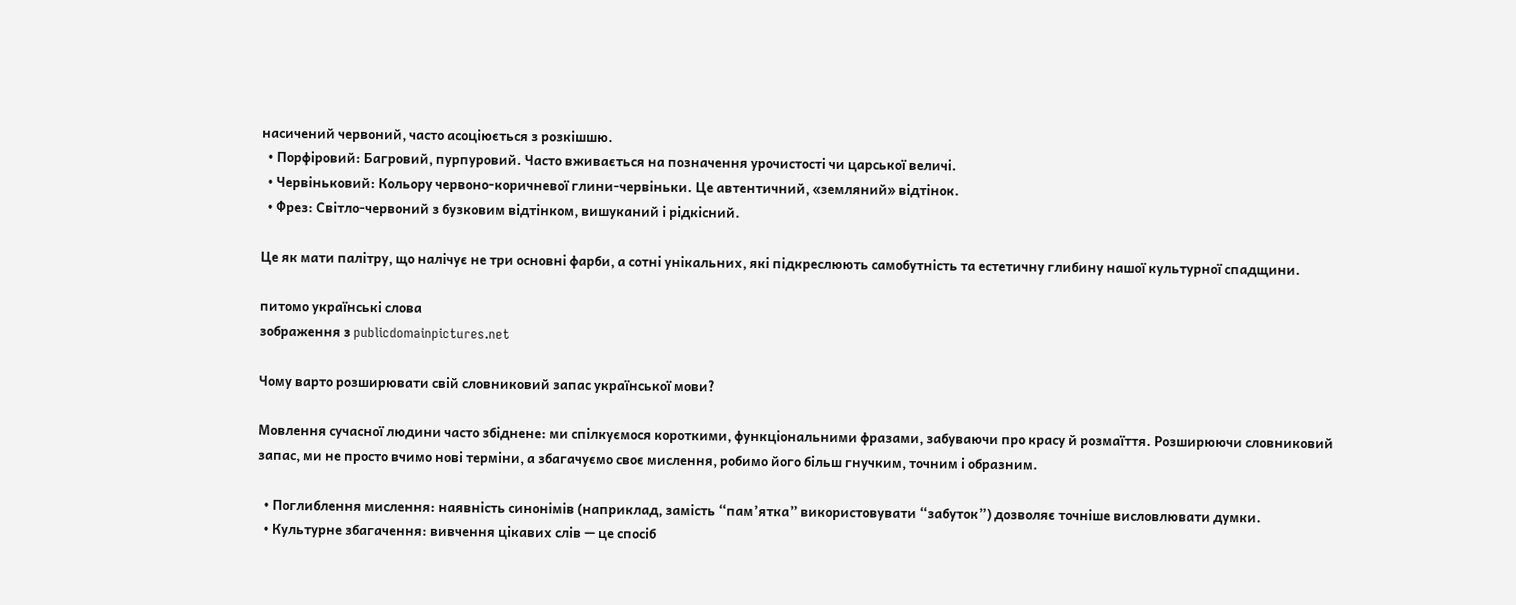насичений червоний, часто асоціюється з розкішшю.
  • Порфіровий: Багровий, пурпуровий. Часто вживається на позначення урочистості чи царської величі.
  • Червіньковий: Кольору червоно-коричневої глини-червіньки. Це автентичний, «земляний» відтінок.
  • Фрез: Світло-червоний з бузковим відтінком, вишуканий і рідкісний.

Це як мати палітру, що налічує не три основні фарби, а сотні унікальних, які підкреслюють самобутність та естетичну глибину нашої культурної спадщини.

питомо українські слова
зображення з publicdomainpictures.net

Чому варто розширювати свій словниковий запас української мови?

Мовлення сучасної людини часто збіднене: ми спілкуємося короткими, функціональними фразами, забуваючи про красу й розмаїття. Розширюючи словниковий запас, ми не просто вчимо нові терміни, а збагачуємо своє мислення, робимо його більш гнучким, точним і образним.

  • Поглиблення мислення: наявність синонімів (наприклад, замість “пам’ятка” використовувати “забуток”) дозволяє точніше висловлювати думки.
  • Культурне збагачення: вивчення цікавих слів — це спосіб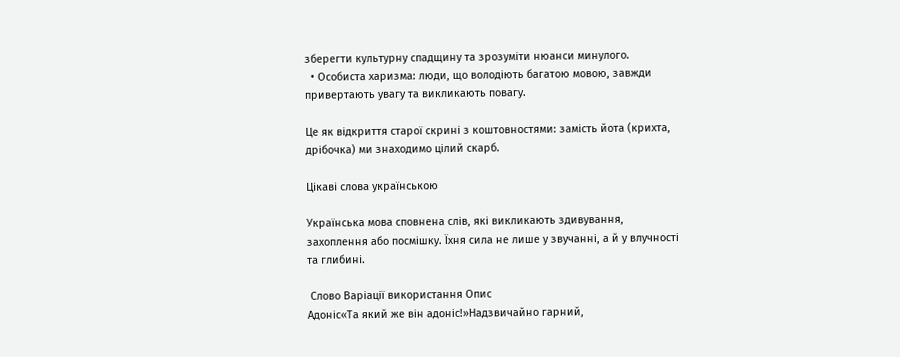зберегти культурну спадщину та зрозуміти нюанси минулого.
  • Особиста харизма: люди, що володіють багатою мовою, завжди привертають увагу та викликають повагу.

Це як відкриття старої скрині з коштовностями: замість йота (крихта, дрібочка) ми знаходимо цілий скарб.

Цікаві слова українською

Українська мова сповнена слів, які викликають здивування, захоплення або посмішку. Їхня сила не лише у звучанні, а й у влучності та глибині.

 Слово Варіації використання Опис
Адоніс«Та який же він адоніс!»Надзвичайно гарний,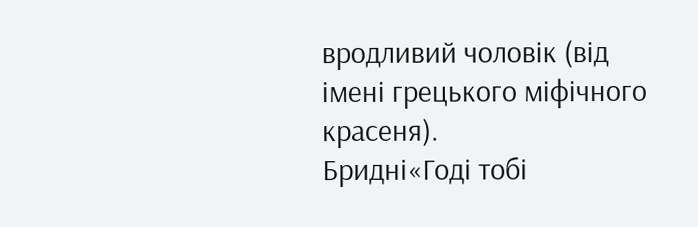вродливий чоловік (від імені грецького міфічного красеня).
Бридні«Годі тобі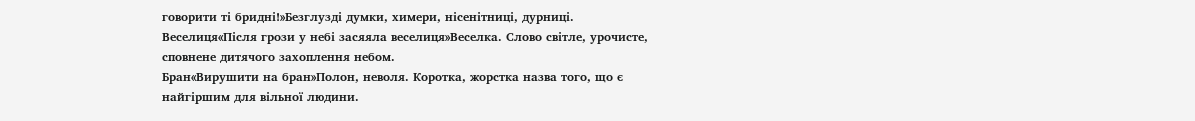говорити ті бридні!»Безглузді думки, химери, нісенітниці, дурниці.
Веселиця«Після грози у небі засяяла веселиця»Веселка. Слово світле, урочисте, сповнене дитячого захоплення небом.
Бран«Вирушити на бран»Полон, неволя. Коротка, жорстка назва того, що є найгіршим для вільної людини.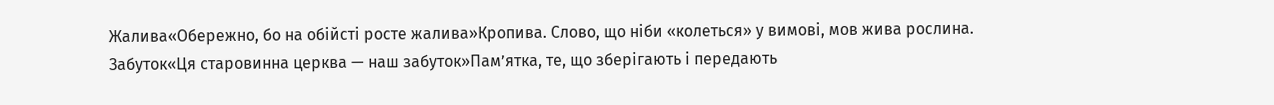Жалива«Обережно, бо на обійсті росте жалива»Кропива. Слово, що ніби «колеться» у вимові, мов жива рослина.
Забуток«Ця старовинна церква — наш забуток»Пам’ятка, те, що зберігають і передають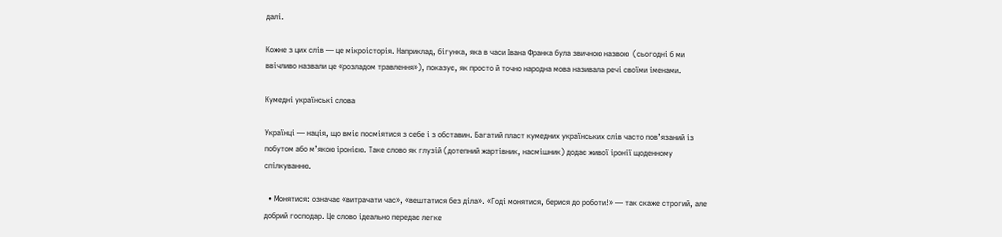далі.

Кожне з цих слів — це мікроісторія. Наприклад, бігунка, яка в часи Івана Франка була звичною назвою  (сьогодні б ми ввічливо назвали це «розладом травлення»), показує, як просто й точно народна мова називала речі своїми іменами.

Кумедні українські слова

Українці — нація, що вміє посміятися з себе і з обставин. Багатий пласт кумедних українських слів часто пов’язаний із побутом або м’якою іронією. Таке слово як глузій (дотепний жартівник, насмішник) додає живої іронії щоденному спілкуванню.

  • Монятися: означає «витрачати час», «вештатися без діла». «Годі монятися, берися до роботи!» — так скаже строгий, але добрий господар. Це слово ідеально передає легке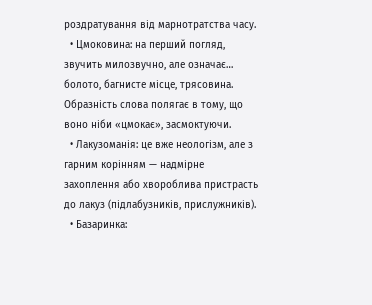роздратування від марнотратства часу.
  • Цмоковина: на перший погляд, звучить милозвучно, але означає… болото, багнисте місце, трясовина. Образність слова полягає в тому, що воно ніби «цмокає», засмоктуючи.
  • Лакузоманія: це вже неологізм, але з гарним корінням — надмірне захоплення або хвороблива пристрасть до лакуз (підлабузників, прислужників).
  • Базаринка: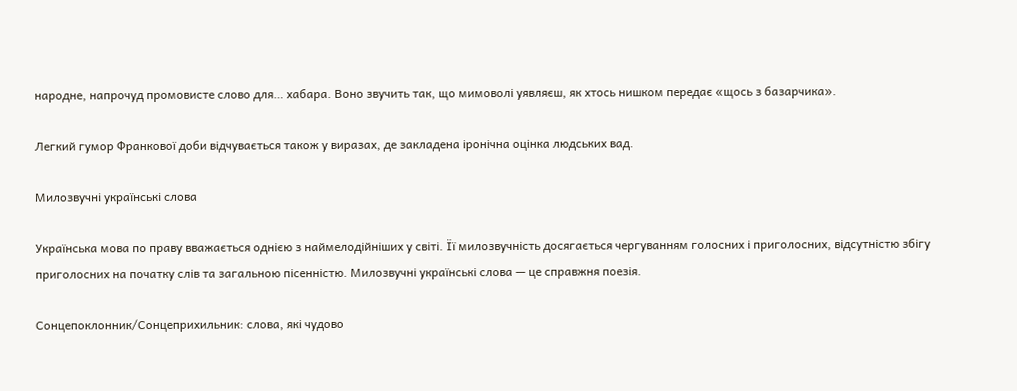народне, напрочуд промовисте слово для… хабара. Воно звучить так, що мимоволі уявляєш, як хтось нишком передає «щось з базарчика».

Легкий гумор Франкової доби відчувається також у виразах, де закладена іронічна оцінка людських вад.

Милозвучні українські слова

Українська мова по праву вважається однією з наймелодійніших у світі. Її милозвучність досягається чергуванням голосних і приголосних, відсутністю збігу приголосних на початку слів та загальною пісенністю. Милозвучні українські слова — це справжня поезія.

Сонцепоклонник/Сонцеприхильник: слова, які чудово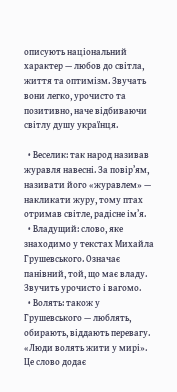описують національний характер — любов до світла, життя та оптимізм. Звучать вони легко, урочисто та позитивно, наче відбиваючи світлу душу українця.

  • Веселик: так народ називав журавля навесні. За повір’ям, називати його «журавлем» — накликати журу, тому птах отримав світле, радісне ім’я.
  • Владущий: слово, яке знаходимо у текстах Михайла Грушевського. Означає панівний, той, що має владу. Звучить урочисто і вагомо.
  • Волять: також у Грушевського — люблять, обирають, віддають перевагу. «Люди волять жити у мирі». Це слово додає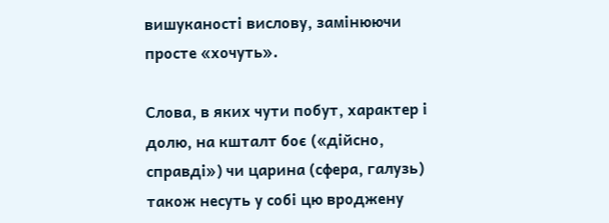вишуканості вислову, замінюючи просте «хочуть».

Слова, в яких чути побут, характер і долю, на кшталт боє («дійсно, справді») чи царина (сфера, галузь) також несуть у собі цю вроджену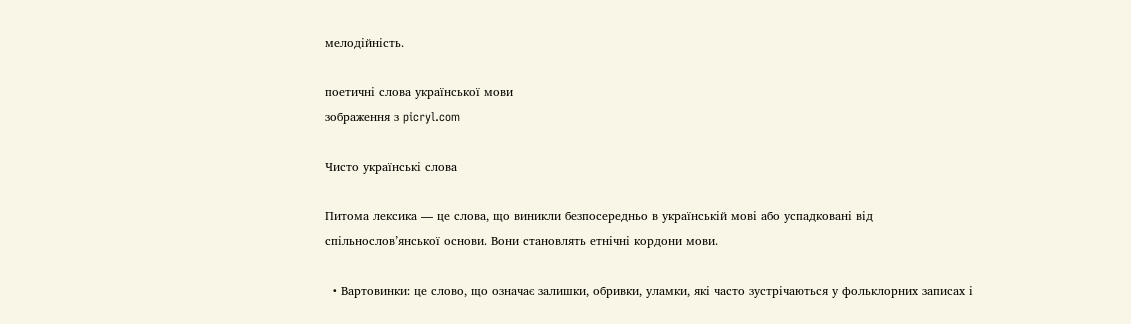мелодійність.

поетичні слова української мови
зображення з picryl.com

Чисто українські слова

Питома лексика — це слова, що виникли безпосередньо в українській мові або успадковані від спільнослов’янської основи. Вони становлять етнічні кордони мови.

  • Вартовинки: це слово, що означає залишки, обривки, уламки, які часто зустрічаються у фольклорних записах і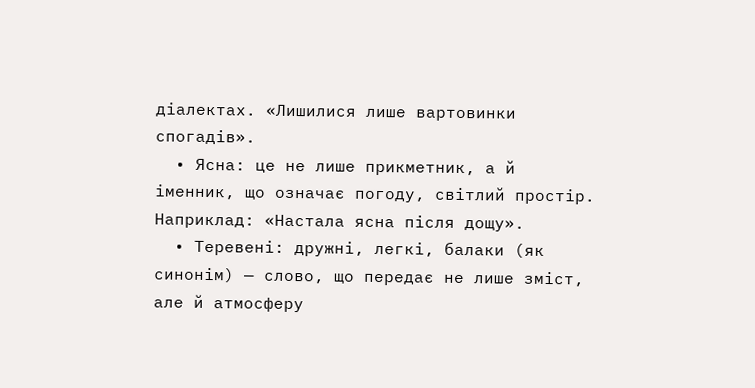діалектах. «Лишилися лише вартовинки спогадів».
  • Ясна: це не лише прикметник, а й іменник, що означає погоду, світлий простір. Наприклад: «Настала ясна після дощу».
  • Теревені: дружні, легкі, балаки (як синонім) — слово, що передає не лише зміст, але й атмосферу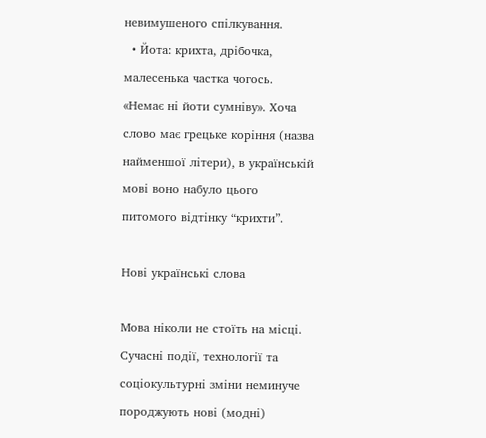невимушеного спілкування.
  • Йота: крихта, дрібочка, малесенька частка чогось. «Немає ні йоти сумніву». Хоча слово має грецьке коріння (назва найменшої літери), в українській мові воно набуло цього питомого відтінку “крихти”.

Нові українські слова

Мова ніколи не стоїть на місці. Сучасні події, технології та соціокультурні зміни неминуче породжують нові (модні)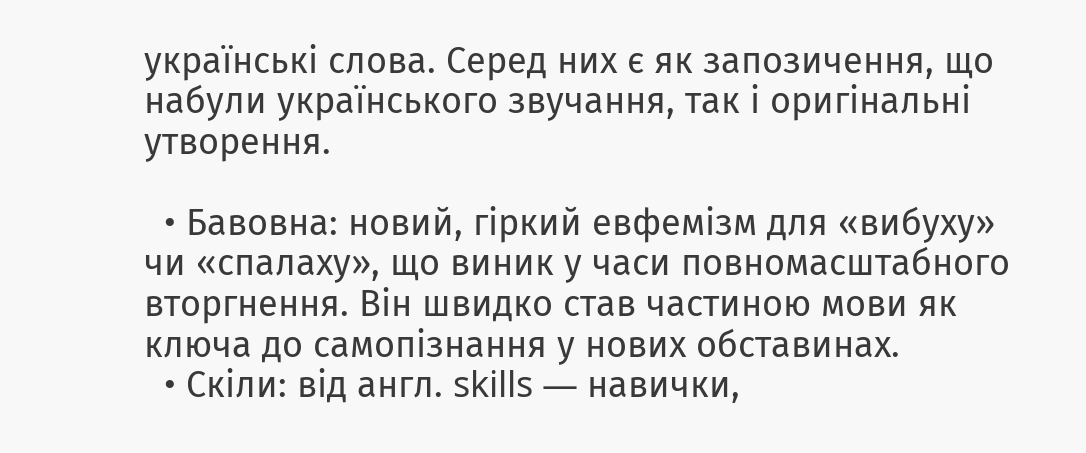українські слова. Серед них є як запозичення, що набули українського звучання, так і оригінальні утворення.

  • Бавовна: новий, гіркий евфемізм для «вибуху» чи «спалаху», що виник у часи повномасштабного вторгнення. Він швидко став частиною мови як ключа до самопізнання у нових обставинах.
  • Скіли: від англ. skills — навички,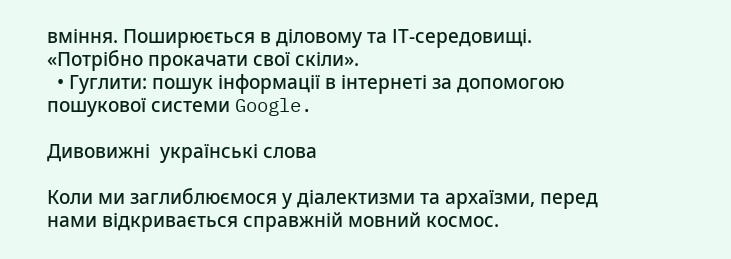вміння. Поширюється в діловому та ІТ-середовищі. «Потрібно прокачати свої скіли».
  • Гуглити: пошук інформації в інтернеті за допомогою пошукової системи Google.

Дивовижні  українські слова

Коли ми заглиблюємося у діалектизми та архаїзми, перед нами відкривається справжній мовний космос.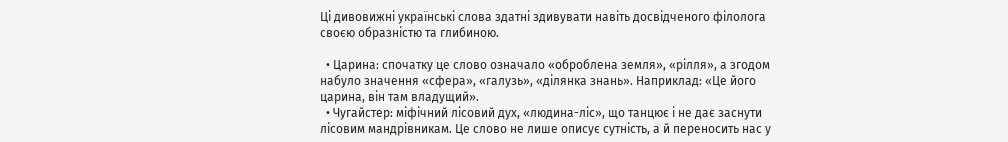Ці дивовижні українські слова здатні здивувати навіть досвідченого філолога своєю образністю та глибиною.

  • Царина: спочатку це слово означало «оброблена земля», «рілля», а згодом набуло значення «сфера», «галузь», «ділянка знань». Наприклад: «Це його царина, він там владущий».
  • Чугайстер: міфічний лісовий дух, «людина-ліс», що танцює і не дає заснути лісовим мандрівникам. Це слово не лише описує сутність, а й переносить нас у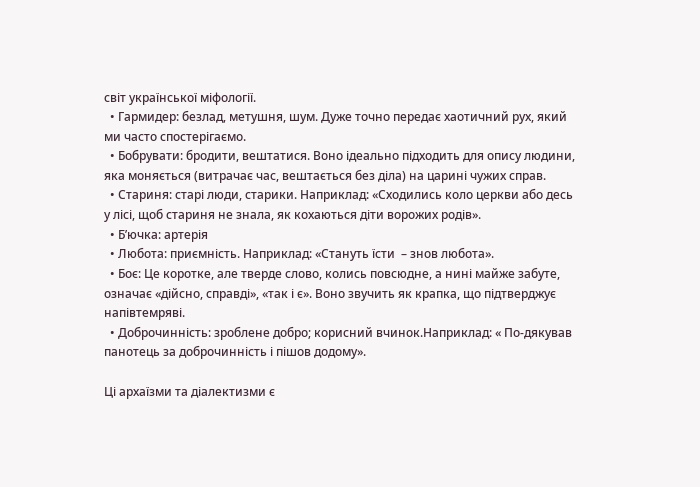світ української міфології.
  • Гармидер: безлад, метушня, шум. Дуже точно передає хаотичний рух, який ми часто спостерігаємо.
  • Бобрувати: бродити, вештатися. Воно ідеально підходить для опису людини, яка моняється (витрачає час, вештається без діла) на царині чужих справ.
  • Стариня: старі люди, старики. Наприклад: «Сходились коло церкви або десь у лісі, щоб стариня не знала, як кохаються діти ворожих родів».
  • Б’ючка: артерія
  • Любота: приємність. Наприклад: «Стануть їсти  – знов любота».
  • Боє: Це коротке, але тверде слово, колись повсюдне, а нині майже забуте, означає «дійсно, справді», «так і є». Воно звучить як крапка, що підтверджує напівтемряві.
  • Доброчинність: зроблене добро; корисний вчинок.Наприклад: « По-дякував панотець за доброчинність і пішов додому».

Ці архаїзми та діалектизми є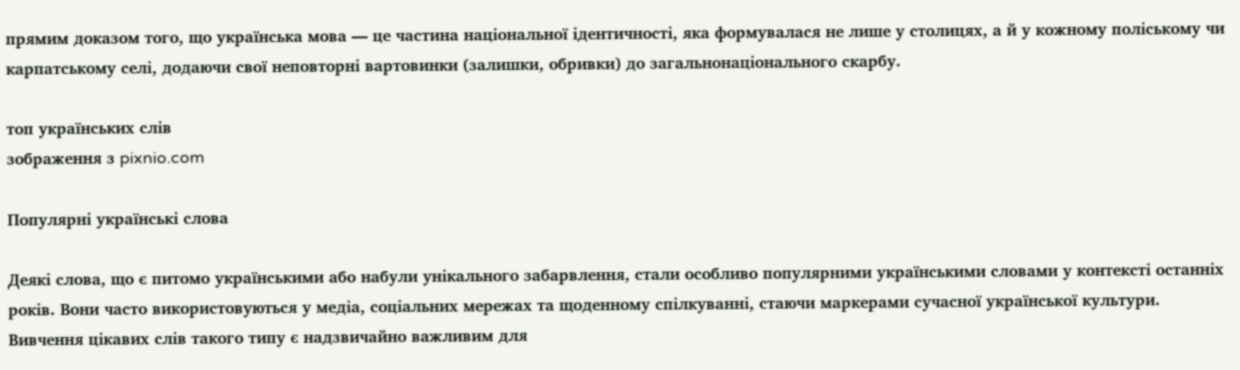прямим доказом того, що українська мова — це частина національної ідентичності, яка формувалася не лише у столицях, а й у кожному поліському чи карпатському селі, додаючи свої неповторні вартовинки (залишки, обривки) до загальнонаціонального скарбу.

топ українських слів
зображення з pixnio.com

Популярні українські слова

Деякі слова, що є питомо українськими або набули унікального забарвлення, стали особливо популярними українськими словами у контексті останніх років. Вони часто використовуються у медіа, соціальних мережах та щоденному спілкуванні, стаючи маркерами сучасної української культури. Вивчення цікавих слів такого типу є надзвичайно важливим для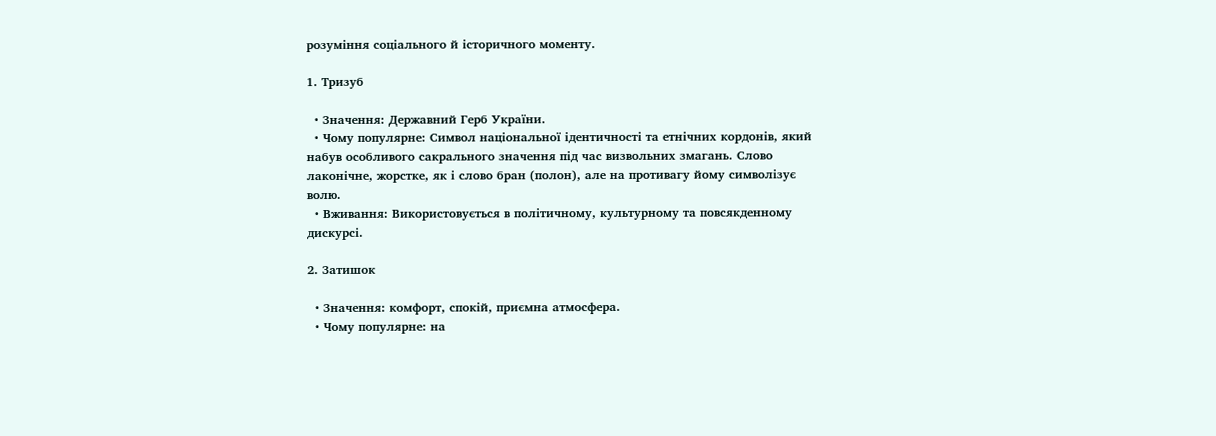розуміння соціального й історичного моменту.

1. Тризуб

  • Значення: Державний Герб України.
  • Чому популярне: Символ національної ідентичності та етнічних кордонів, який набув особливого сакрального значення під час визвольних змагань. Слово лаконічне, жорстке, як і слово бран (полон), але на противагу йому символізує волю.
  • Вживання: Використовується в політичному, культурному та повсякденному дискурсі.

2. Затишок

  • Значення: комфорт, спокій, приємна атмосфера.
  • Чому популярне: на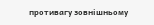противагу зовнішньому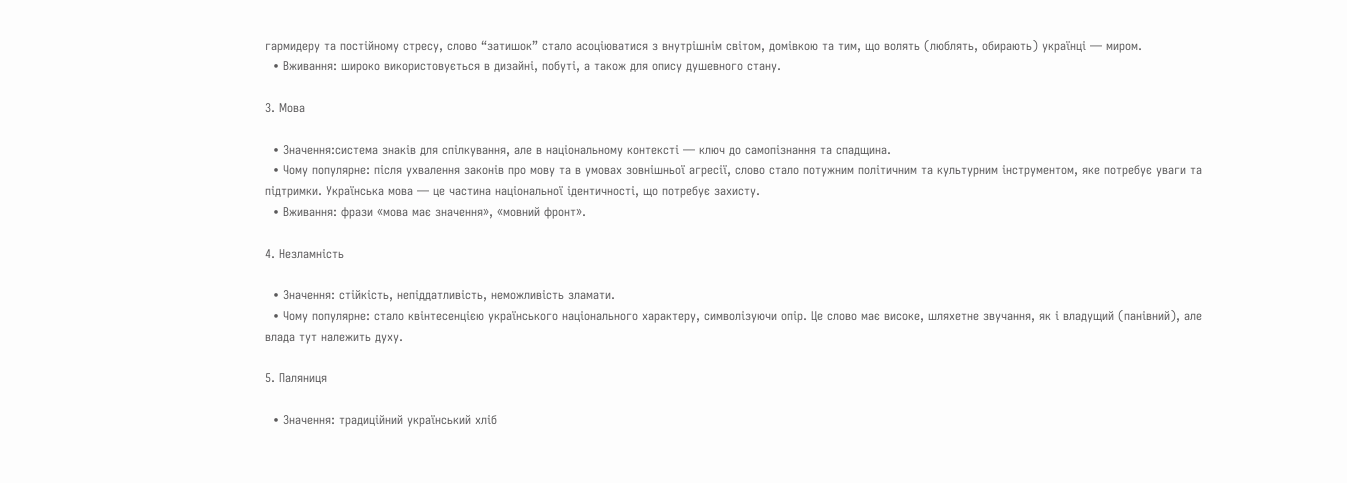гармидеру та постійному стресу, слово “затишок” стало асоціюватися з внутрішнім світом, домівкою та тим, що волять (люблять, обирають) українці — миром.
  • Вживання: широко використовується в дизайні, побуті, а також для опису душевного стану.

3. Мова

  • Значення:система знаків для спілкування, але в національному контексті — ключ до самопізнання та спадщина.
  • Чому популярне: після ухвалення законів про мову та в умовах зовнішньої агресії, слово стало потужним політичним та культурним інструментом, яке потребує уваги та підтримки. Українська мова — це частина національної ідентичності, що потребує захисту.
  • Вживання: фрази «мова має значення», «мовний фронт».

4. Незламність

  • Значення: стійкість, непіддатливість, неможливість зламати.
  • Чому популярне: стало квінтесенцією українського національного характеру, символізуючи опір. Це слово має високе, шляхетне звучання, як і владущий (панівний), але влада тут належить духу.

5. Паляниця

  • Значення: традиційний український хліб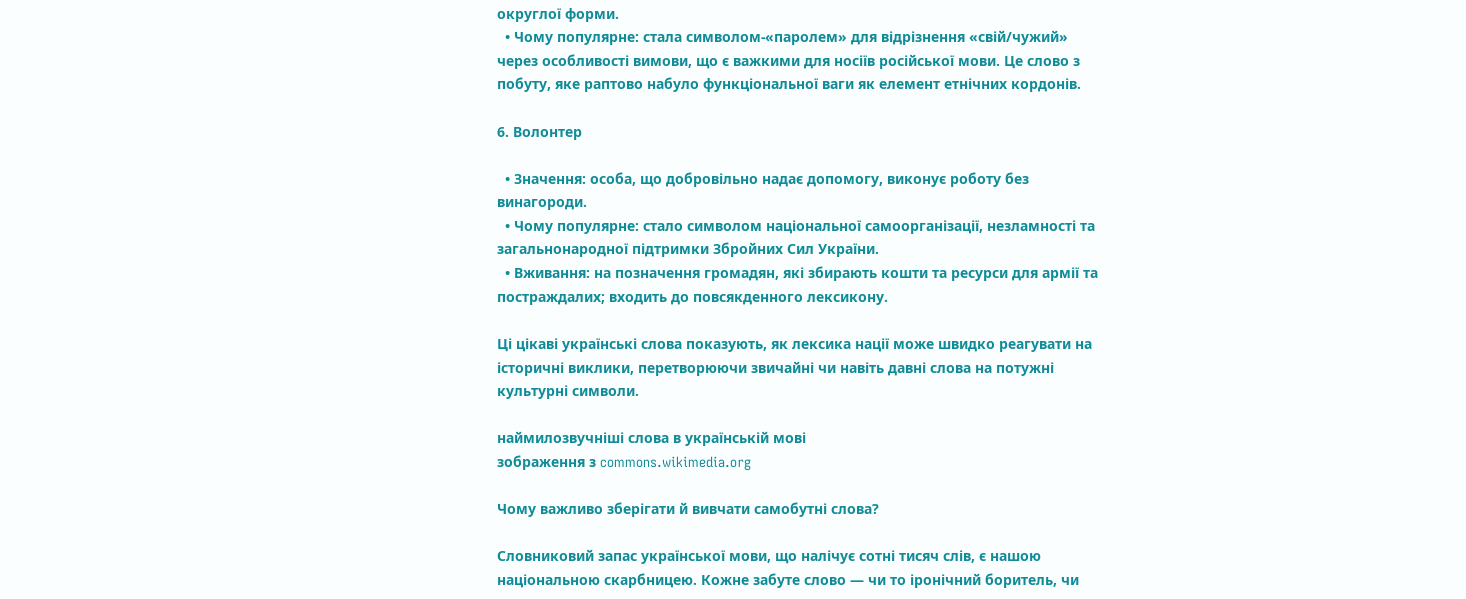округлої форми.
  • Чому популярне: стала символом-«паролем» для відрізнення «свій/чужий» через особливості вимови, що є важкими для носіїв російської мови. Це слово з побуту, яке раптово набуло функціональної ваги як елемент етнічних кордонів.

6. Волонтер

  • Значення: особа, що добровільно надає допомогу, виконує роботу без винагороди.
  • Чому популярне: стало символом національної самоорганізації, незламності та загальнонародної підтримки Збройних Сил України.
  • Вживання: на позначення громадян, які збирають кошти та ресурси для армії та постраждалих; входить до повсякденного лексикону.

Ці цікаві українські слова показують, як лексика нації може швидко реагувати на історичні виклики, перетворюючи звичайні чи навіть давні слова на потужні культурні символи.

наймилозвучніші слова в українській мові
зображення з commons.wikimedia.org

Чому важливо зберігати й вивчати самобутні слова?

Словниковий запас української мови, що налічує сотні тисяч слів, є нашою національною скарбницею. Кожне забуте слово — чи то іронічний боритель, чи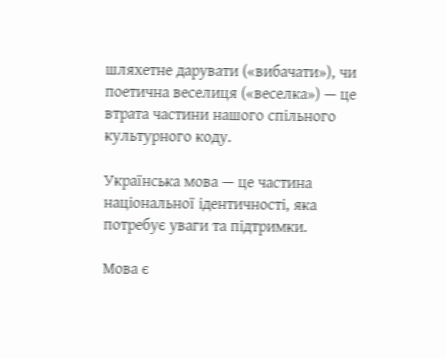шляхетне дарувати («вибачати»), чи поетична веселиця («веселка») — це втрата частини нашого спільного культурного коду.

Українська мова — це частина національної ідентичності, яка потребує уваги та підтримки.

Мова є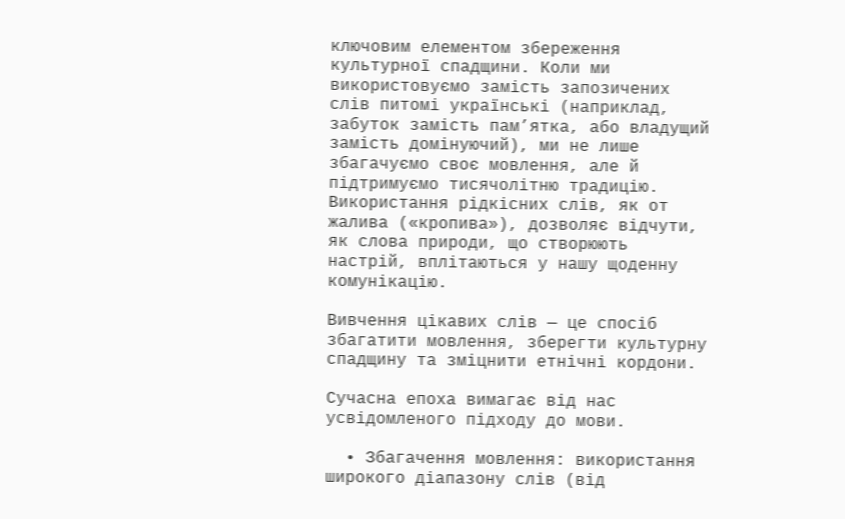ключовим елементом збереження культурної спадщини. Коли ми використовуємо замість запозичених слів питомі українські (наприклад, забуток замість пам’ятка, або владущий замість домінуючий), ми не лише збагачуємо своє мовлення, але й підтримуємо тисячолітню традицію. Використання рідкісних слів, як от жалива («кропива»), дозволяє відчути, як слова природи, що створюють настрій, вплітаються у нашу щоденну комунікацію.

Вивчення цікавих слів — це спосіб збагатити мовлення, зберегти культурну спадщину та зміцнити етнічні кордони.

Сучасна епоха вимагає від нас усвідомленого підходу до мови.

  • Збагачення мовлення: використання широкого діапазону слів (від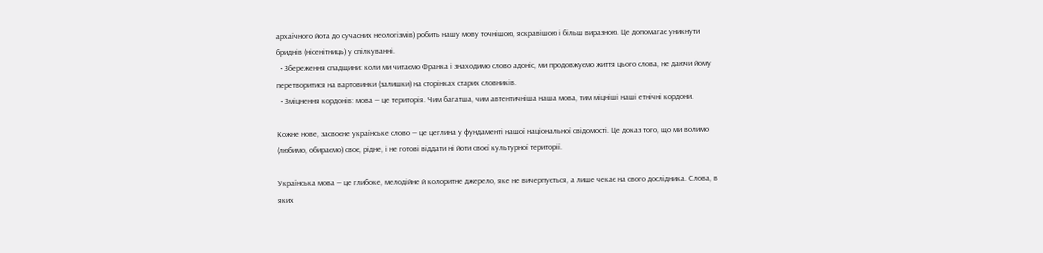архаїчного йота до сучасних неологізмів) робить нашу мову точнішою, яскравішою і більш виразною. Це допомагає уникнути бриднів (нісенітниць) у спілкуванні.
  • Збереження спадщини: коли ми читаємо Франка і знаходимо слово адоніс, ми продовжуємо життя цього слова, не даючи йому перетворитися на вартовинки (залишки) на сторінках старих словників.
  • Зміцнення кордонів: мова — це територія. Чим багатша, чим автентичніша наша мова, тим міцніші наші етнічні кордони.

Кожне нове, засвоєне українське слово — це цеглина у фундаменті нашої національної свідомості. Це доказ того, що ми волимо (любимо, обираємо) своє, рідне, і не готові віддати ні йоти своєї культурної території.

Українська мова — це глибоке, мелодійне й колоритне джерело, яке не вичерпується, а лише чекає на свого дослідника. Слова, в яких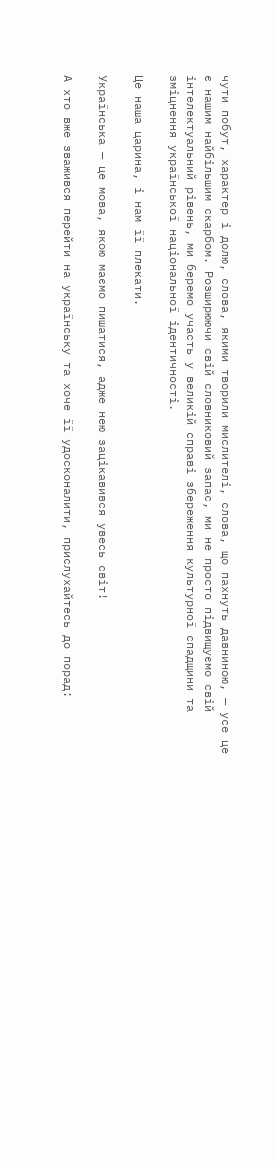чути побут, характер і долю, слова, якими творили мислителі, слова, що пахнуть давниною, — усе це є нашим найбільшим скарбом. Розширюючи свій словниковий запас, ми не просто підвищуємо свій інтелектуальний рівень, ми беремо участь у великій справі збереження культурної спадщини та зміцнення української національної ідентичності.

Це наша царина, і нам її плекати.

Українська — це мова, якою маємо пишатися, адже нею зацікавився увесь світ!

А хто вже зважився перейти на українську та хоче її удосконалити, прислухайтесь до порад: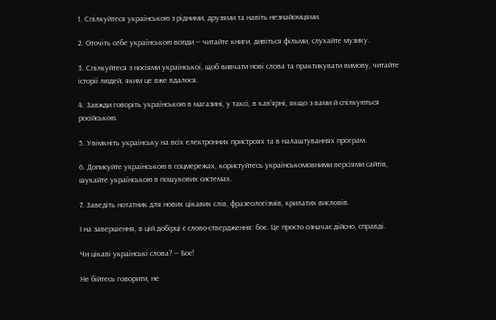1. Спілкуйтеся українською з рідними, друзями та навіть незнайомцями.

2. Оточіть себе українською всюди — читайте книги, дивіться фільми, слухайте музику.

3. Спілкуйтеся з носіями української, щоб вивчати нові слова та практикувати вимову, читайте історії людей, яким це вже вдалося.

4. Завжди говоріть українською в магазині, у таксі, в кав’ярні, якщо з вами й спілкуються російською.

5. Увімкніть українську на всіх електронних пристроях та в налаштуваннях програм.

6. Дописуйте українською в соцмережах, користуйтесь українськомовними версіями сайтів, шукайте українською в пошукових системах.

7. Заведіть нотатник для нових цікавих слів, фразеологізмів, крилатих висловів.

І на завершення, в цій добірці є слово-ствердження: боє. Це просто означає дійсно, справді.

Чи цікаві українські слова? — Боє!

Не бійтесь говорити, не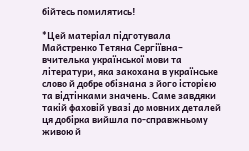бійтесь помилятись!

*Цей матеріал підготувала Майстренко Тетяна Сергіївна– вчителька української мови та літератури, яка закохана в українське слово й добре обізнана з його історією та відтінками значень. Саме завдяки такій фаховій увазі до мовних деталей ця добірка вийшла по-справжньому живою й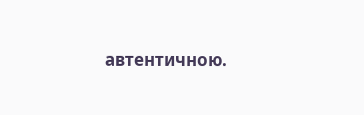автентичною.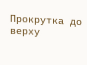Прокрутка до верху